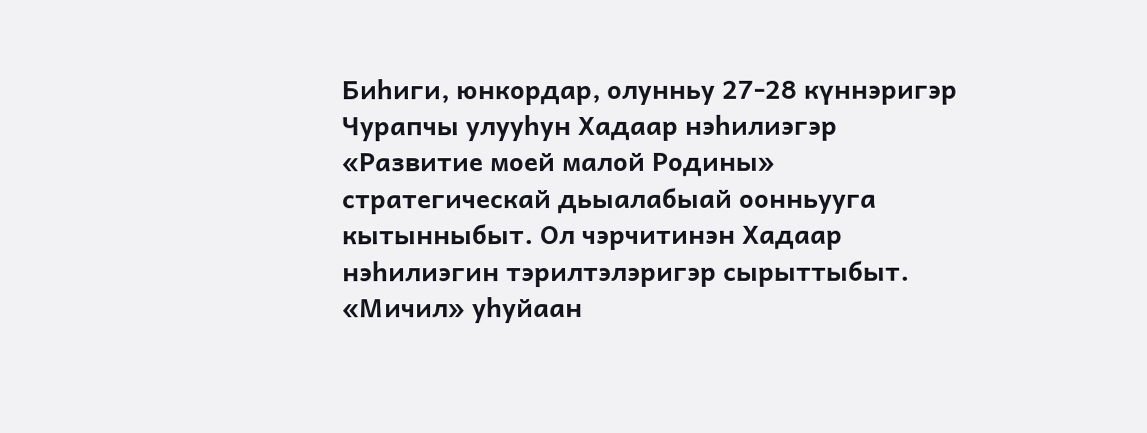Биһиги, юнкордар, олунньу 27-28 күннэригэр Чурапчы улууһун Хадаар нэһилиэгэр «Развитие моей малой Родины» стратегическай дьыалабыай оонньууга кытынныбыт. Ол чэрчитинэн Хадаар нэһилиэгин тэрилтэлэригэр сырыттыбыт. «Мичил» уһуйаан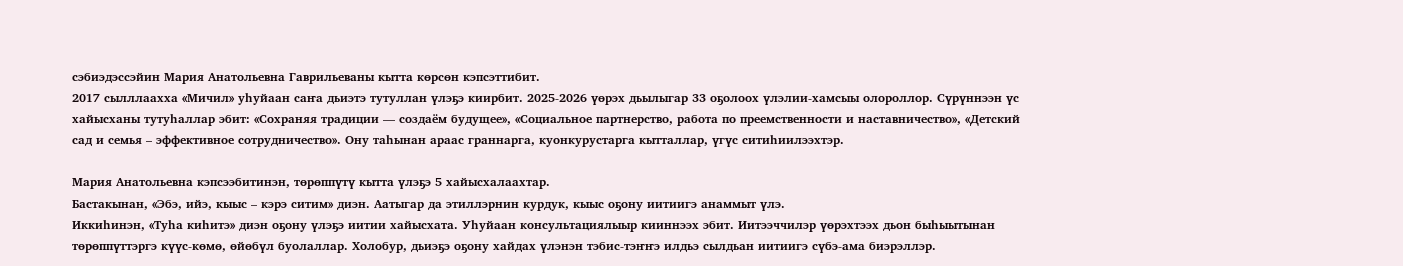сэбиэдэссэйин Мария Анатольевна Гаврильеваны кытта көрсөн кэпсэттибит.
2017 сылллаахха «Мичил» уһуйаан саҥа дьиэтэ тутуллан үлэҕэ киирбит. 2025-2026 үөрэх дьылыгар 33 оҕолоох үлэлии-хамсыы олороллор. Сүрүннээн үс хайысханы тутуһаллар эбит: «Сохраняя традиции — создаём будущее», «Социальное партнерство, работа по преемственности и наставничество», «Детский сад и семья – эффективное сотрудничество». Ону таһынан араас граннарга, куонкурустарга кытталлар, үгүс ситиһиилээхтэр.

Мария Анатольевна кэпсээбитинэн, төрөппүтү кытта үлэҕэ 5 хайысхалаахтар.
Бастакынан, «Эбэ, ийэ, кыыс – кэрэ ситим» диэн. Аатыгар да этиллэрнин курдук, кыыс оҕону иитиигэ анаммыт үлэ.
Иккиһинэн, «Туһа киһитэ» диэн оҕону үлэҕэ иитии хайысхата. Уһуйаан консультациялыыр кииннээх эбит. Иитээччилэр үөрэхтээх дьон быһыытынан төрөппүттэргэ күүс-көмө, өйөбүл буолаллар. Холобур, дьиэҕэ оҕону хайдах үлэнэн тэбис-тэҥҥэ илдьэ сылдьан иитиигэ сүбэ-ама биэрэллэр.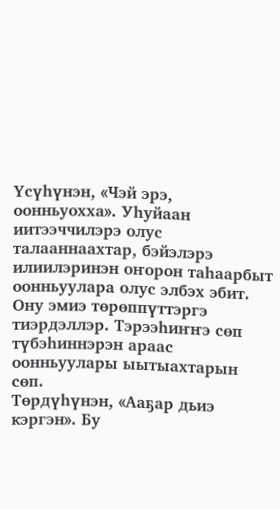Үсүһүнэн, «Чэй эрэ, оонньуохха». Уһуйаан иитээччилэрэ олус талааннаахтар, бэйэлэрэ илиилэринэн оҥорон таһаарбыт оонньуулара олус элбэх эбит. Ону эмиэ төрөппүттэргэ тиэрдэллэр. Тэрээһиҥҥэ сөп түбэһиннэрэн араас оонньуулары ыытыахтарын сөп.
Төрдүһүнэн, «Ааҕар дьиэ кэргэн». Бу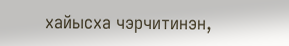хайысха чэрчитинэн,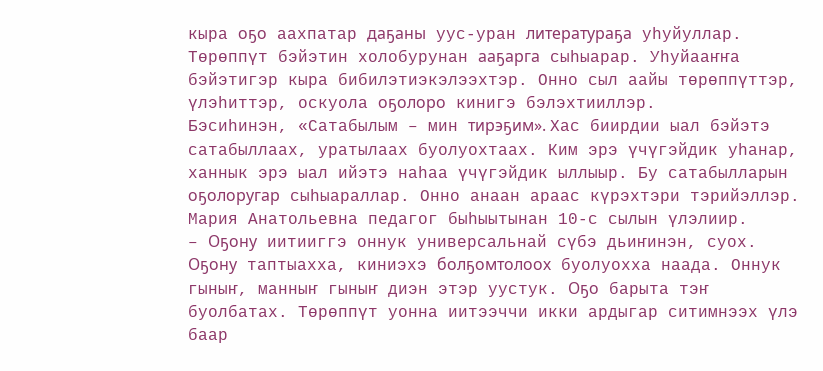кыра оҕо аахпатар даҕаны уус-уран литератураҕа уһуйуллар. Төрөппүт бэйэтин холобурунан ааҕарга сыһыарар. Уһуйааҥҥа бэйэтигэр кыра бибилэтиэкэлээхтэр. Онно сыл аайы төрөппүттэр, үлэһиттэр, оскуола оҕолоро кинигэ бэлэхтииллэр.
Бэсиһинэн, «Сатабылым – мин тирэҕим». Хас биирдии ыал бэйэтэ сатабыллаах, уратылаах буолуохтаах. Ким эрэ үчүгэйдик уһанар, ханнык эрэ ыал ийэтэ наһаа үчүгэйдик ыллыыр. Бу сатабылларын оҕолоругар сыһыараллар. Онно анаан араас күрэхтэри тэрийэллэр.
Мария Анатольевна педагог быһыытынан 10-с сылын үлэлиир.
– Оҕону иитииггэ оннук универсальнай сүбэ дьиҥинэн, суох. Оҕону таптыахха, киниэхэ болҕомтолоох буолуохха наада. Оннук гыныҥ, манныҥ гыныҥ диэн этэр уустук. Оҕо барыта тэҥ буолбатах. Төрөппүт уонна иитээччи икки ардыгар ситимнээх үлэ баар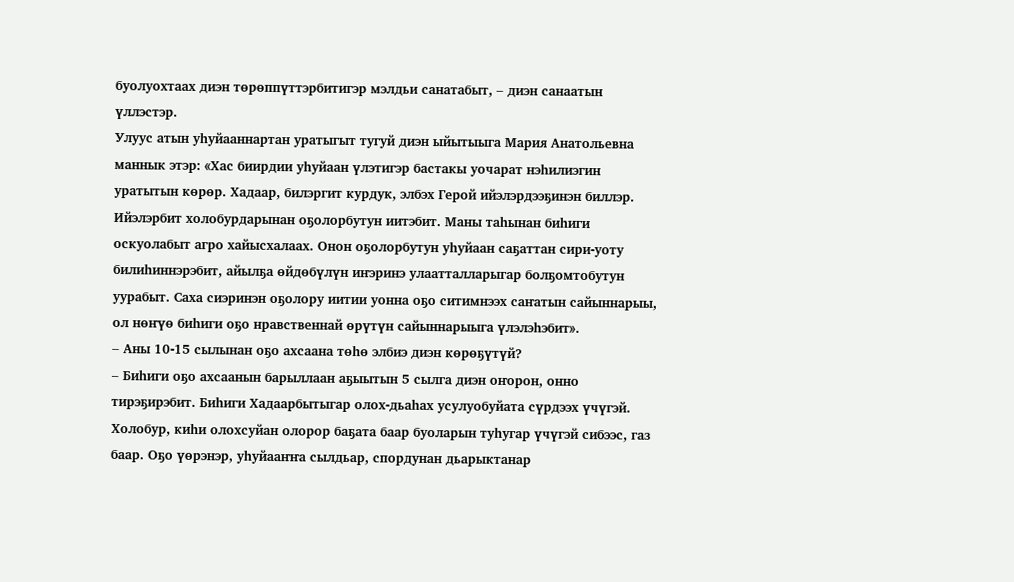буолуохтаах диэн төрөппүттэрбитигэр мэлдьи санатабыт, – диэн санаатын үллэстэр.
Улуус атын уһуйааннартан уратыгыт тугуй диэн ыйытыыга Мария Анатольевна маннык этэр: «Хас биирдии уһуйаан үлэтигэр бастакы уочарат нэһилиэгин уратытын көрөр. Хадаар, билэргит курдук, элбэх Герой ийэлэрдээҕинэн биллэр. Ийэлэрбит холобурдарынан оҕолорбутун иитэбит. Маны таһынан биһиги оскуолабыт агро хайысхалаах. Онон оҕолорбутун уһуйаан саҕаттан сири-уоту билиһиннэрэбит, айылҕа өйдөбүлүн иҥэринэ улаатталларыгар болҕомтобутун уурабыт. Саха сиэринэн оҕолору иитии уонна оҕо ситимнээх саҥатын сайыннарыы, ол нөҥүө биһиги оҕо нравственнай өрүтүн сайыннарыыга үлэлэһэбит».
– Аны 10-15 сылынан оҕо ахсаана төһө элбиэ диэн көрөҕүтүй?
– Биһиги оҕо ахсаанын барыллаан аҕыытын 5 сылга диэн оҥорон, онно тирэҕирэбит. Биһиги Хадаарбытыгар олох-дьаһах усулуобуйата сүрдээх үчүгэй. Холобур, киһи олохсуйан олорор баҕата баар буоларын туһугар үчүгэй сибээс, газ баар. Оҕо үөрэнэр, уһуйааҥҥа сылдьар, спордунан дьарыктанар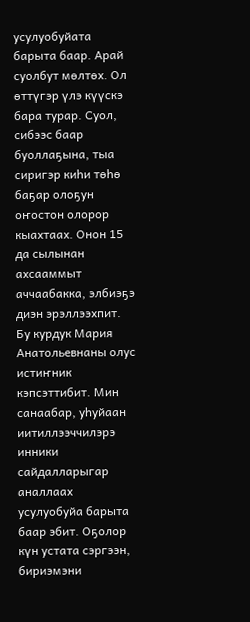усулуобуйата барыта баар. Арай суолбут мөлтөх. Ол өттүгэр үлэ күүскэ бара турар. Суол, сибээс баар буоллаҕына, тыа сиригэр киһи төһө баҕар олоҕун оҥостон олорор кыахтаах. Онон 15 да сылынан ахсааммыт аччаабакка, элбиэҕэ диэн эрэллээхпит.
Бу курдук Мария Анатольевнаны олус истиҥник кэпсэттибит. Мин санаабар, уһуйаан иитиллээччилэрэ инники сайдалларыгар аналлаах усулуобуйа барыта баар эбит. Оҕолор күн устата сэргээн, бириэмэни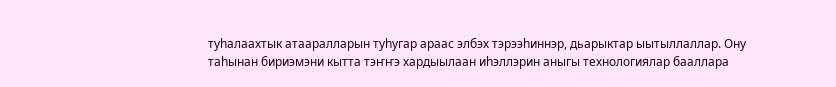туһалаахтык атааралларын туһугар араас элбэх тэрээһиннэр, дьарыктар ыытыллаллар. Ону таһынан бириэмэни кытта тэҥҥэ хардыылаан иһэллэрин аныгы технологиялар бааллара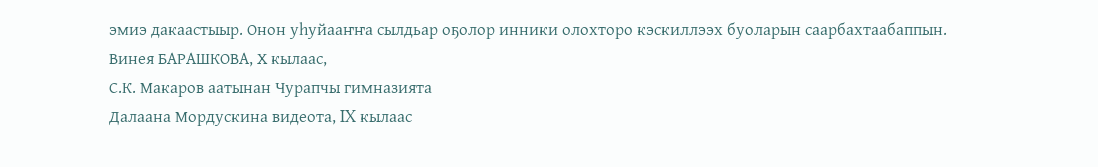эмиэ дакаастыыр. Онон уһуйааҥҥа сылдьар оҕолор инники олохторо кэскиллээх буоларын саарбахтаабаппын.
Винея БАРАШКОВА, Х кылаас,
С.К. Макаров аатынан Чурапчы гимназията
Далаана Мордускина видеота, IX кылаас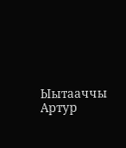Ыытааччы Артур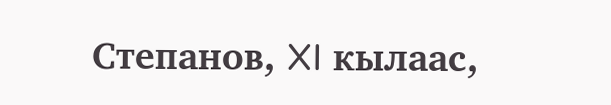Степанов, XI кылаас,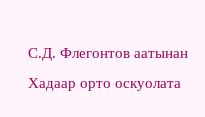С.Д. Флегонтов аатынан Хадаар орто оскуолата